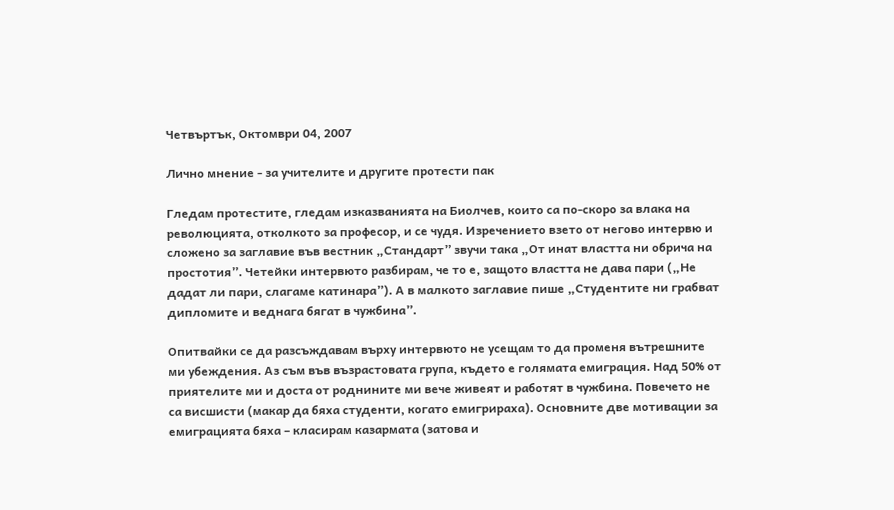Четвъртък, Октомври 04, 2007

Лично мнение - за учителите и другите протести пак

Гледам протестите, гледам изказванията на Биолчев, които са по-скоро за влака на революцията, отколкото за професор, и се чудя. Изречението взето от негово интервю и сложено за заглавие във вестник „Стандарт” звучи така „От инат властта ни обрича на простотия”. Четейки интервюто разбирам, че то е, защото властта не дава пари („Не дадат ли пари, слагаме катинара”). А в малкото заглавие пише „Студентите ни грабват дипломите и веднага бягат в чужбина”.

Опитвайки се да разсъждавам върху интервюто не усещам то да променя вътрешните ми убеждения. Аз съм във възрастовата група, където е голямата емиграция. Над 50% от приятелите ми и доста от роднините ми вече живеят и работят в чужбина. Повечето не са висшисти (макар да бяха студенти, когато емигрираха). Основните две мотивации за емиграцията бяха – класирам казармата (затова и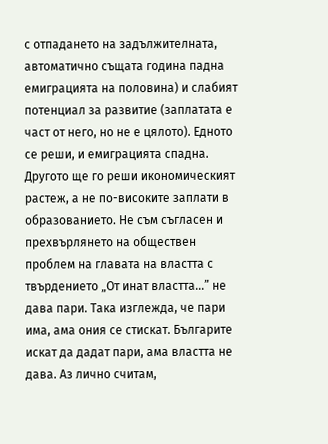с отпадането на задължителната, автоматично същата година падна емиграцията на половина) и слабият потенциал за развитие (заплатата е част от него, но не е цялото). Едното се реши, и емиграцията спадна. Другото ще го реши икономическият растеж, а не по-високите заплати в образованието. Не съм съгласен и прехвърлянето на обществен проблем на главата на властта с твърдението „От инат властта...” не дава пари. Така изглежда, че пари има, ама ония се стискат. Българите искат да дадат пари, ама властта не дава. Аз лично считам,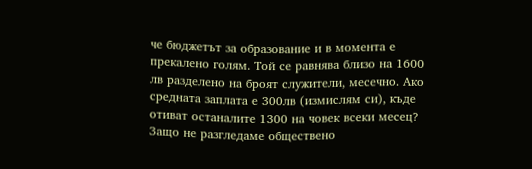че бюджетът за образование и в момента е прекалено голям. Той се равнява близо на 1600 лв разделено на броят служители, месечно. Ако средната заплата е 300лв (измислям си), къде отиват останалите 1300 на човек всеки месец? Защо не разгледаме обществено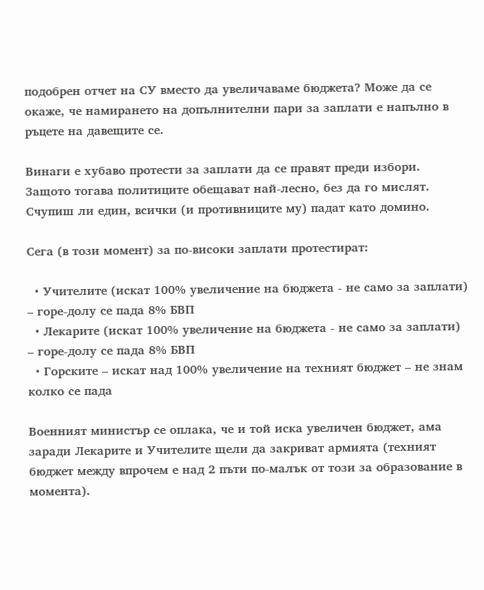подобрен отчет на СУ вместо да увеличаваме бюджета? Може да се окаже, че намирането на допълнителни пари за заплати е напълно в ръцете на давещите се.

Винаги е хубаво протести за заплати да се правят преди избори. Защото тогава политиците обещават най-лесно, без да го мислят. Счупиш ли един, всички (и противниците му) падат като домино.

Сега (в този момент) за по-високи заплати протестират:

  • Учителите (искат 100% увеличение на бюджета - не само за заплати) – горе-долу се пада 8% БВП
  • Лекарите (искат 100% увеличение на бюджета - не само за заплати) – горе-долу се пада 8% БВП
  • Горските – искат над 100% увеличение на техният бюджет – не знам колко се пада

Военният министър се оплака, че и той иска увеличен бюджет, ама заради Лекарите и Учителите щели да закриват армията (техният бюджет между впрочем е над 2 пъти по-малък от този за образование в момента).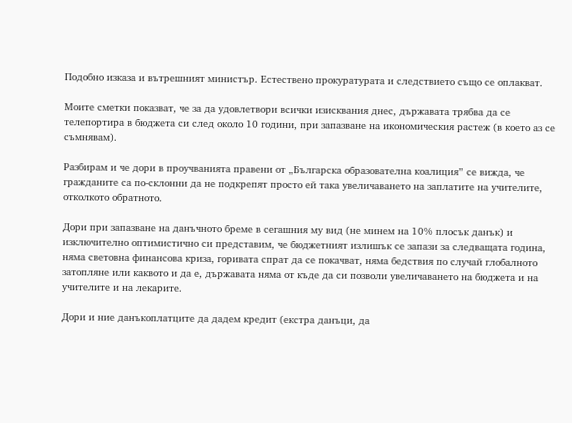Подобно изказа и вътрешният министър. Естествено прокуратурата и следствието също се оплакват.

Моите сметки показват, че за да удовлетвори всички изисквания днес, държавата трябва да се телепортира в бюджета си след около 10 години, при запазване на икономическия растеж (в което аз се съмнявам).

Разбирам и че дори в проучванията правени от „Българска образователна коалиция” се вижда, че гражданите са по-склонни да не подкрепят просто ей така увеличаването на заплатите на учителите, отколкото обратното.

Дори при запазване на данъчното бреме в сегашния му вид (не минем на 10% плосък данък) и изключително оптимистично си представим, че бюджетният излишък се запази за следващата година, няма световна финансова криза, горивата спрат да се покачват, няма бедствия по случай глобалното затопляне или каквото и да е, държавата няма от къде да си позволи увеличаването на бюджета и на учителите и на лекарите.

Дори и ние данъкоплатците да дадем кредит (екстра данъци, да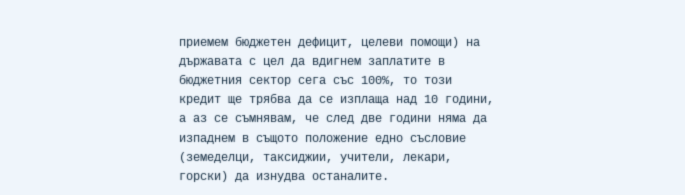приемем бюджетен дефицит, целеви помощи) на държавата с цел да вдигнем заплатите в бюджетния сектор сега със 100%, то този кредит ще трябва да се изплаща над 10 години, а аз се съмнявам, че след две години няма да изпаднем в същото положение едно съсловие (земеделци, таксиджии, учители, лекари, горски) да изнудва останалите.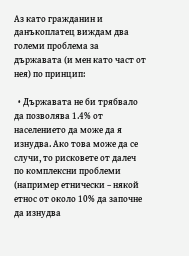Аз като гражданин и данъкоплатец виждам два големи проблема за държавата (и мен като част от нея) по принцип:

  • Държавата не би трябвало да позволява 1.4% от населението да може да я изнудва. Ако това може да се случи, то рисковете от далеч по комплексни проблеми (например етнически – някой етнос от около 10% да започне да изнудва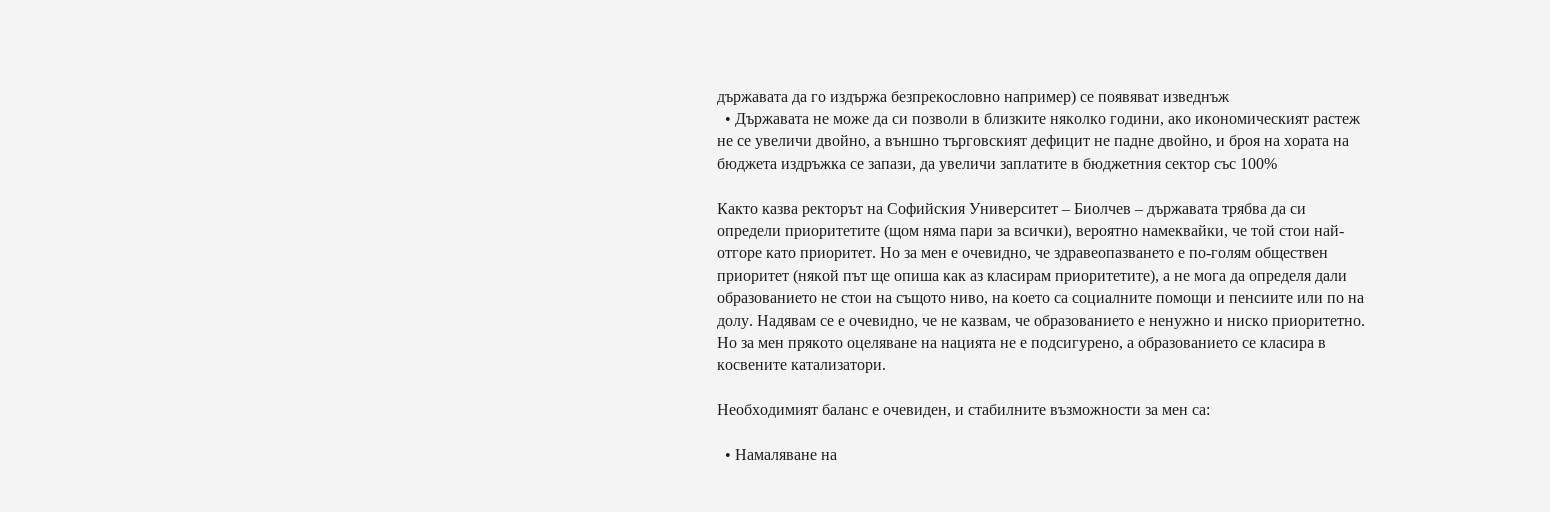държавата да го издържа безпрекословно например) се появяват изведнъж
  • Държавата не може да си позволи в близките няколко години, ако икономическият растеж не се увеличи двойно, а външно търговският дефицит не падне двойно, и броя на хората на бюджета издръжка се запази, да увеличи заплатите в бюджетния сектор със 100%

Както казва ректорът на Софийския Университет – Биолчев – държавата трябва да си определи приоритетите (щом няма пари за всички), вероятно намеквайки, че той стои най-отгоре като приоритет. Но за мен е очевидно, че здравеопазването е по-голям обществен приоритет (някой път ще опиша как аз класирам приоритетите), а не мога да определя дали образованието не стои на същото ниво, на което са социалните помощи и пенсиите или по на долу. Надявам се е очевидно, че не казвам, че образованието е ненужно и ниско приоритетно. Но за мен прякото оцеляване на нацията не е подсигурено, а образованието се класира в косвените катализатори.

Необходимият баланс е очевиден, и стабилните възможности за мен са:

  • Намаляване на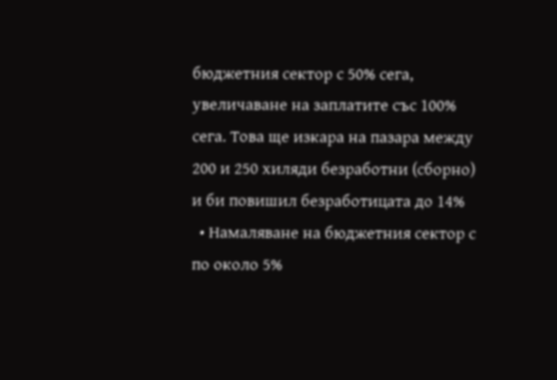бюджетния сектор с 50% сега, увеличаване на заплатите със 100% сега. Това ще изкара на пазара между 200 и 250 хиляди безработни (сборно) и би повишил безработицата до 14%
  • Намаляване на бюджетния сектор с по около 5%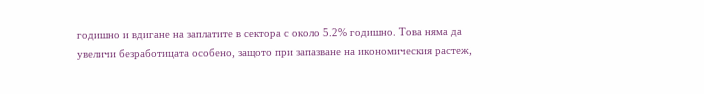годишно и вдигане на заплатите в сектора с около 5.2% годишно. Това няма да увеличи безработицата особено, защото при запазване на икономическия растеж,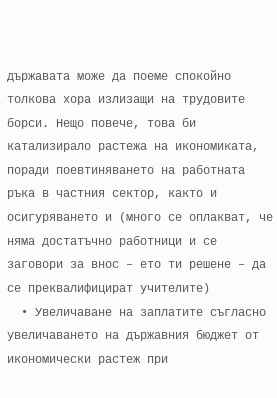държавата може да поеме спокойно толкова хора излизащи на трудовите борси. Нещо повече, това би катализирало растежа на икономиката, поради поевтиняването на работната ръка в частния сектор, както и осигуряването и (много се оплакват, че няма достатъчно работници и се заговори за внос – ето ти решене – да се преквалифицират учителите)
  • Увеличаване на заплатите съгласно увеличаването на държавния бюджет от икономически растеж при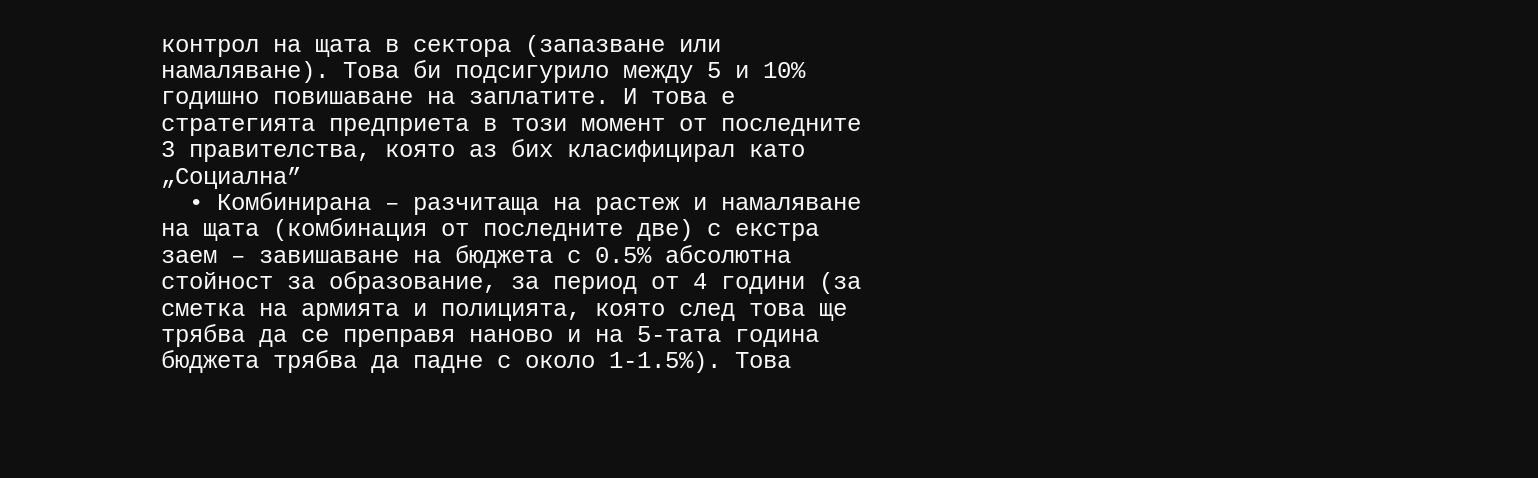контрол на щата в сектора (запазване или намаляване). Това би подсигурило между 5 и 10% годишно повишаване на заплатите. И това е стратегията предприета в този момент от последните 3 правителства, която аз бих класифицирал като „Социална”
  • Комбинирана – разчитаща на растеж и намаляване на щата (комбинация от последните две) с екстра заем – завишаване на бюджета с 0.5% абсолютна стойност за образование, за период от 4 години (за сметка на армията и полицията, която след това ще трябва да се преправя наново и на 5-тата година бюджета трябва да падне с около 1-1.5%). Това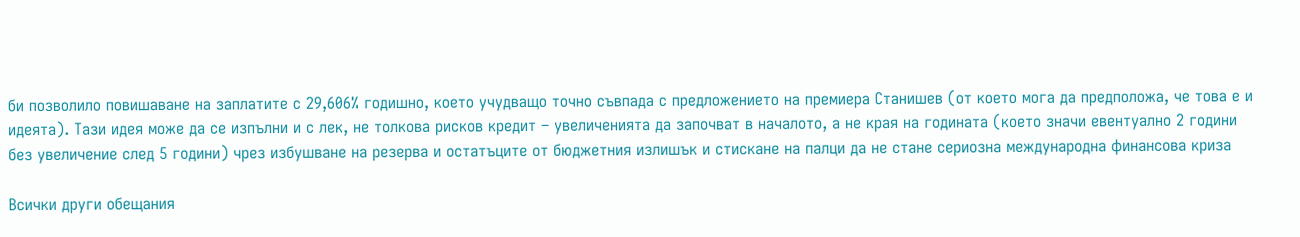би позволило повишаване на заплатите с 29,606% годишно, което учудващо точно съвпада с предложението на премиера Станишев (от което мога да предположа, че това е и идеята). Тази идея може да се изпълни и с лек, не толкова рисков кредит – увеличенията да започват в началото, а не края на годината (което значи евентуално 2 години без увеличение след 5 години) чрез избушване на резерва и остатъците от бюджетния излишък и стискане на палци да не стане сериозна международна финансова криза

Всички други обещания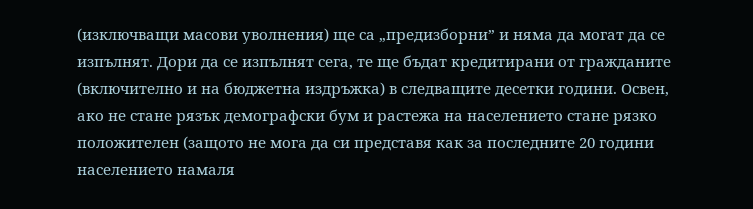(изключващи масови уволнения) ще са „предизборни” и няма да могат да се изпълнят. Дори да се изпълнят сега, те ще бъдат кредитирани от гражданите (включително и на бюджетна издръжка) в следващите десетки години. Освен, ако не стане рязък демографски бум и растежа на населението стане рязко положителен (защото не мога да си представя как за последните 20 години населението намаля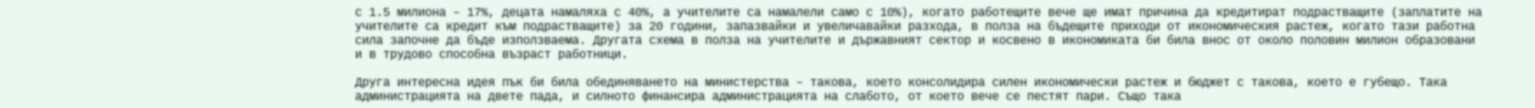с 1.5 милиона – 17%, децата намаляха с 40%, а учителите са намалели само с 10%), когато работещите вече ще имат причина да кредитират подрастващите (заплатите на учителите са кредит към подрастващите) за 20 години, запазвайки и увеличавайки разхода, в полза на бъдещите приходи от икономическия растеж, когато тази работна сила започне да бъде използваема. Другата схема в полза на учителите и държавният сектор и косвено в икономиката би била внос от около половин милион образовани и в трудово способна възраст работници.

Друга интересна идея пък би била обединяването на министерства – такова, което консолидира силен икономически растеж и бюджет с такова, което е губещо. Така администрацията на двете пада, и силното финансира администрацията на слабото, от което вече се пестят пари. Също така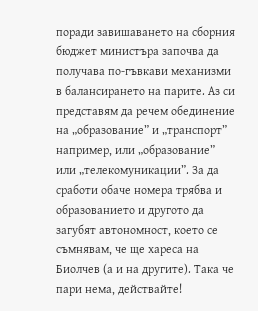поради завишаването на сборния бюджет министъра започва да получава по-гъвкави механизми в балансирането на парите. Аз си представям да речем обединение на „образование” и „транспорт” например, или „образование” или „телекомуникации”. За да сработи обаче номера трябва и образованието и другото да загубят автономност, което се съмнявам, че ще хареса на Биолчев (а и на другите). Така че пари нема, действайте!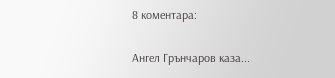8 коментара:

Ангел Грънчаров каза...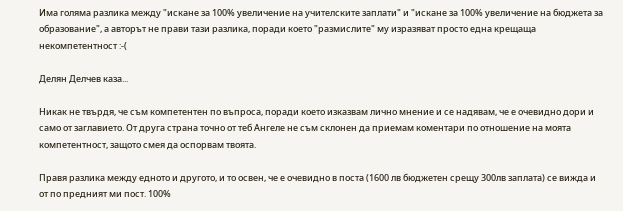Има голяма разлика между "искане за 100% увеличение на учителските заплати" и "искане за 100% увеличение на бюджета за образование", а авторът не прави тази разлика, поради което "размислите" му изразяват просто една крещаща некомпетентност :-(

Делян Делчев каза...

Никак не твърдя, че съм компетентен по въпроса, поради което изказвам лично мнение и се надявам, че е очевидно дори и само от заглавието. От друга страна точно от теб Ангеле не съм склонен да приемам коментари по отношение на моята компетентност, защото смея да оспорвам твоята.

Правя разлика между едното и другото, и то освен, че е очевидно в поста (1600 лв бюджетен срещу 300лв заплата) се вижда и от по предният ми пост. 100%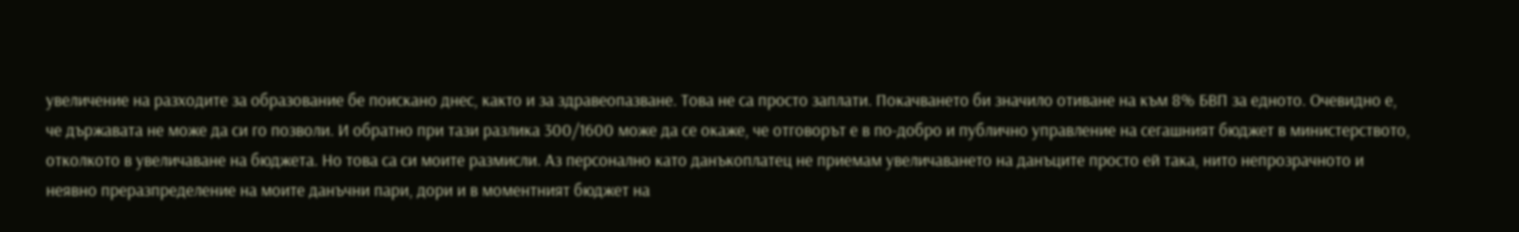увеличение на разходите за образование бе поискано днес, както и за здравеопазване. Това не са просто заплати. Покачването би значило отиване на към 8% БВП за едното. Очевидно е, че държавата не може да си го позволи. И обратно при тази разлика 300/1600 може да се окаже, че отговорът е в по-добро и публично управление на сегашният бюджет в министерството, отколкото в увеличаване на бюджета. Но това са си моите размисли. Аз персонално като данъкоплатец не приемам увеличаването на данъците просто ей така, нито непрозрачното и неявно преразпределение на моите данъчни пари, дори и в моментният бюджет на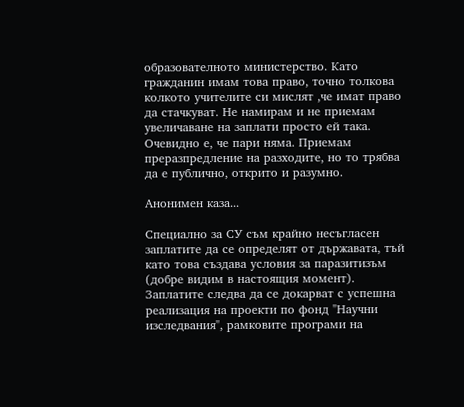образователното министерство. Като гражданин имам това право, точно толкова колкото учителите си мислят ,че имат право да стачкуват. Не намирам и не приемам увеличаване на заплати просто ей така. Очевидно е, че пари няма. Приемам преразпредление на разходите, но то трябва да е публично, открито и разумно.

Анонимен каза...

Специално за СУ съм крайно несъгласен заплатите да се определят от държавата, тъй като това създава условия за паразитизъм (добре видим в настоящия момент). Заплатите следва да се докарват с успешна реализация на проекти по фонд "Научни изследвания", рамковите програми на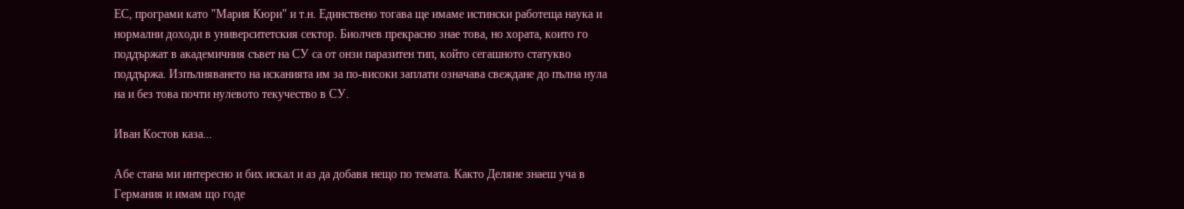ЕС, програми като "Мария Кюри" и т.н. Единствено тогава ще имаме истински работеща наука и нормални доходи в университетския сектор. Биолчев прекрасно знае това, но хората, които го поддържат в академичния съвет на СУ са от онзи паразитен тип, който сегашното статукво поддържа. Изпълняването на исканията им за по-високи заплати означава свеждане до пълна нула на и без това почти нулевото текучество в СУ.

Иван Костов каза...

Абе стана ми интересно и бих искал и аз да добавя нещо по темата. Както Деляне знаеш уча в Германия и имам що годе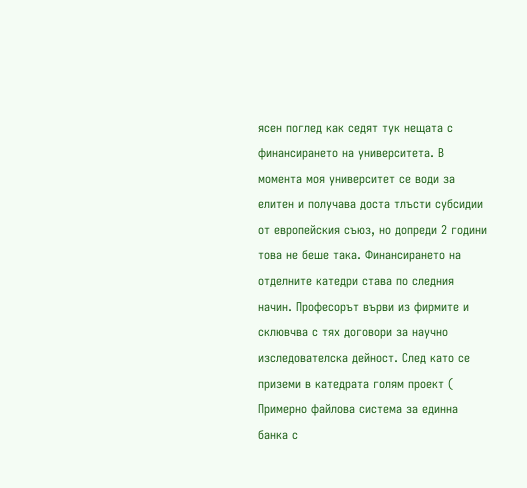ясен поглед как седят тук нещата с финансирането на университета. В момента моя университет се води за елитен и получава доста тлъсти субсидии от европейския съюз, но допреди 2 години това не беше така. Финансирането на отделните катедри става по следния начин. Професорът върви из фирмите и склювчва с тях договори за научно изследователска дейност. След като се приземи в катедрата голям проект ( Примерно файлова система за единна банка с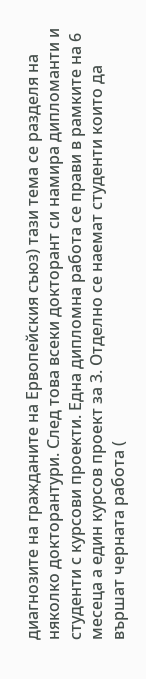диагнозите на гражданите на Ервопейския съюз) тази тема се разделя на няколко докторантури. След това всеки докторант си намира дипломанти и студенти с курсови проекти. Една дипломна работа се прави в рамките на 6 месеца а един курсов проект за 3. Отделно се наемат студенти които да вършат черната работа (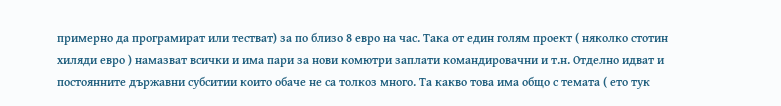примерно да програмират или тестват) за по близо 8 евро на час. Така от един голям проект ( няколко стотин хиляди евро ) намазват всички и има пари за нови комютри заплати командировачни и т.н. Отделно идват и постоянните държавни субситии които обаче не са толкоз много. Та какво това има общо с темата ( ето тук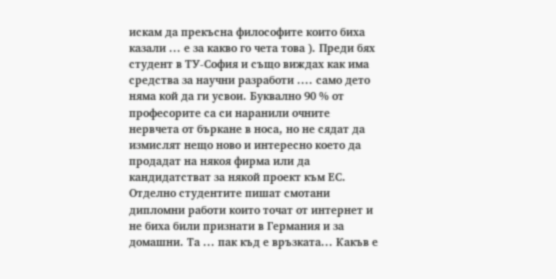искам да прекъсна философите които биха казали ... е за какво го чета това ). Преди бях студент в ТУ-София и също виждах как има средства за научни разработи .... само дето няма кой да ги усвои. Буквално 90 % от професорите са си наранили очните нервчета от бъркане в носа, но не сядат да измислят нещо ново и интересно което да продадат на някоя фирма или да кандидатстват за някой проект към ЕС. Отделно студентите пишат смотани дипломни работи които точат от интернет и не биха били признати в Германия и за домашни. Та ... пак къд е връзката... Какъв е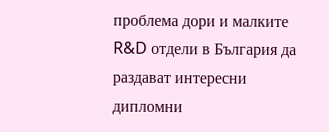проблема дори и малките R&D отдели в България да раздават интересни дипломни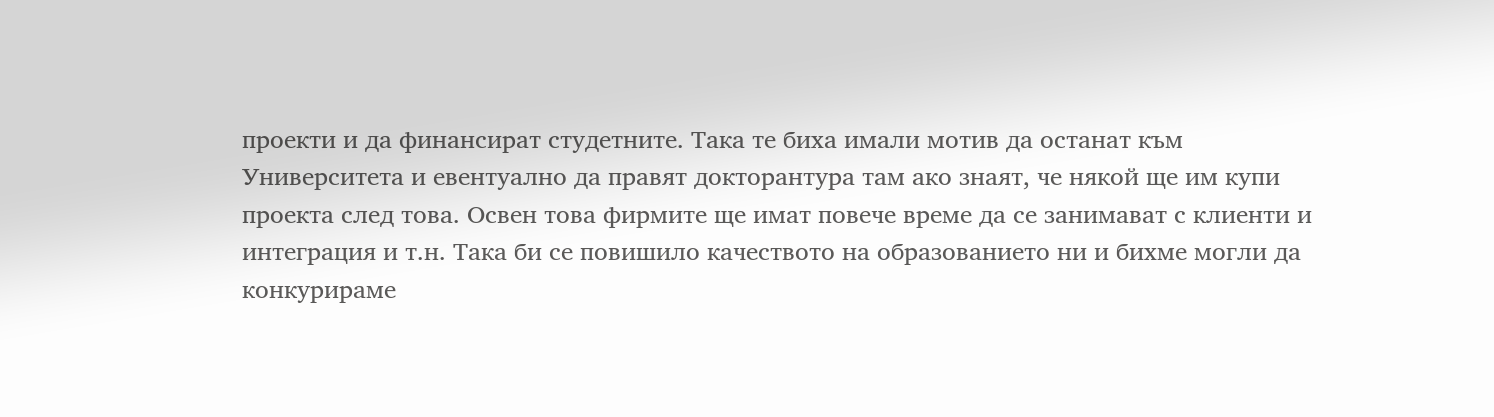проекти и да финансират студетните. Така те биха имали мотив да останат към Университета и евентуално да правят докторантура там ако знаят, че някой ще им купи проекта след това. Освен това фирмите ще имат повече време да се занимават с клиенти и интеграция и т.н. Така би се повишило качеството на образованието ни и бихме могли да конкурираме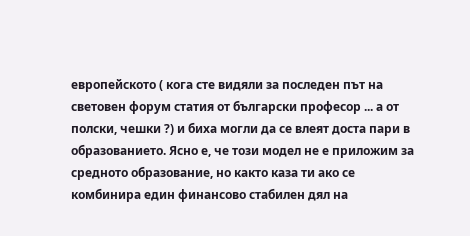европейското ( кога сте видяли за последен път на световен форум статия от български професор ... а от полски, чешки ?) и биха могли да се влеят доста пари в образованието. Ясно е, че този модел не е приложим за средното образование, но както каза ти ако се комбинира един финансово стабилен дял на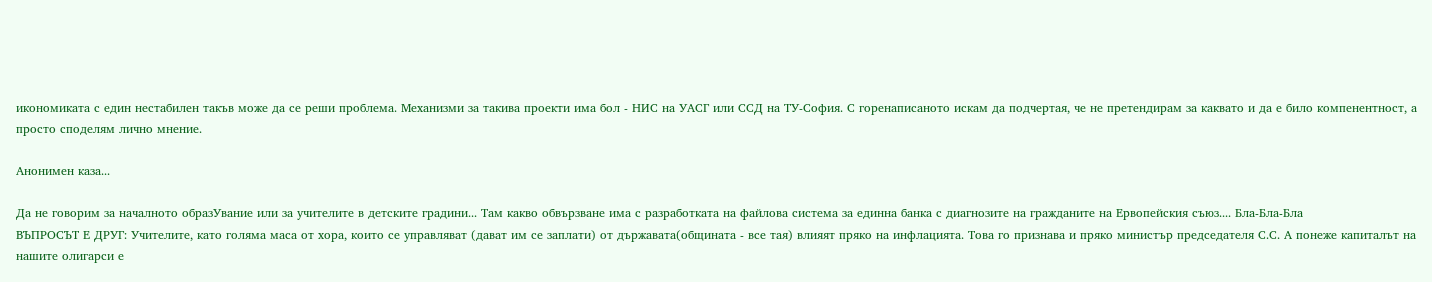икономиката с един нестабилен такъв може да се реши проблема. Механизми за такива проекти има бол - НИС на УАСГ или ССД на ТУ-София. С горенаписаното искам да подчертая, че не претендирам за каквато и да е било компенентност, а просто споделям лично мнение.

Анонимен каза...

Да не говорим за началното образУвание или за учителите в детските градини... Там какво обвързване има с разработката на файлова система за единна банка с диагнозите на гражданите на Ервопейския съюз.... Бла-Бла-Бла
ВЪПРОСЪТ Е ДРУГ: Учителите, като голяма маса от хора, които се управляват (дават им се заплати) от държавата(общината - все тая) влияят пряко на инфлацията. Това го признава и пряко министър председателя С.С. А понеже капиталът на нашите олигарси е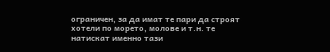ограничен, за да имат те пари да строят хотели по морето, молове и т.н. те натискат именно тази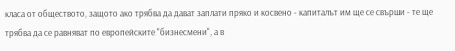класа от обществото, защото ако трябва да дават заплати пряко и косвено - капиталът им ще се свърши - те ще трябва да се равняват по европейските "бизнесмени", а в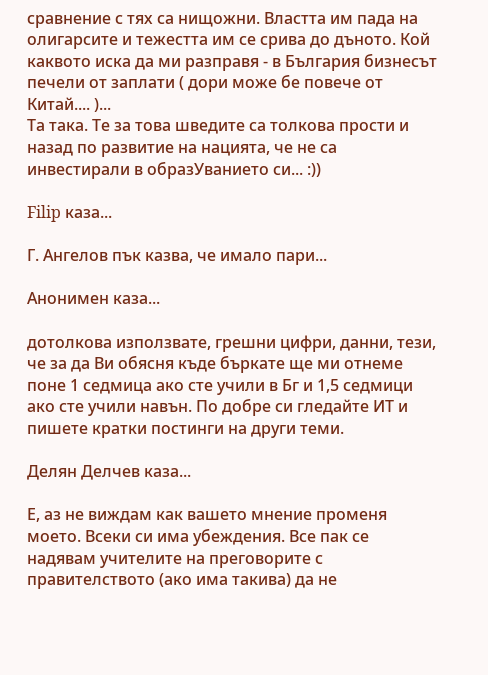сравнение с тях са нищожни. Властта им пада на олигарсите и тежестта им се срива до дъното. Кой каквото иска да ми разправя - в България бизнесът печели от заплати ( дори може бе повече от Китай.... )...
Та така. Те за това шведите са толкова прости и назад по развитие на нацията, че не са инвестирали в образУванието си... :))

Filip каза...

Г. Ангелов пък казва, че имало пари...

Анонимен каза...

дотолкова използвате, грешни цифри, данни, тези, че за да Ви обясня къде бъркате ще ми отнеме поне 1 седмица ако сте учили в Бг и 1,5 седмици ако сте учили навън. По добре си гледайте ИТ и пишете кратки постинги на други теми.

Делян Делчев каза...

Е, аз не виждам как вашето мнение променя моето. Всеки си има убеждения. Все пак се надявам учителите на преговорите с правителството (ако има такива) да не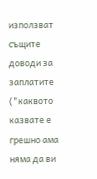използват същите доводи за заплатите ("каквото казвате е грешно ама няма да ви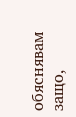обяснявам защо,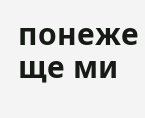понеже ще ми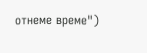отнеме време")